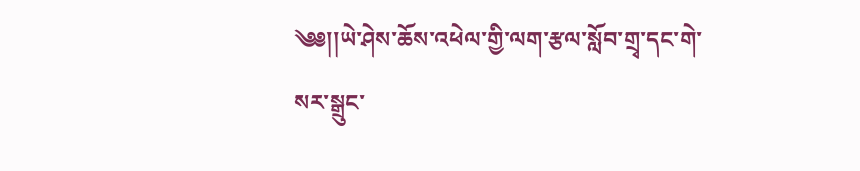༄༅།།ཡེ་ཤེས་ཆོས་འཕེལ་གྱི་ལག་རྩལ་སློབ་གྲྭ་དང་གེ་སར་སྒྲུང་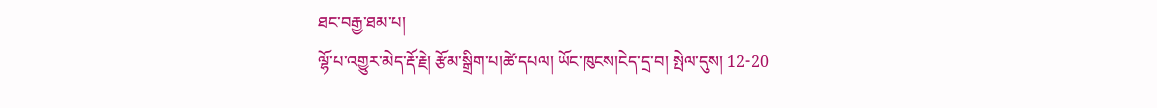ཐང་བརྒྱ་ཐམ་པ།
ལྷོ་པ་འགྱུར་མེད་རྡོ་རྗེ། རྩོམ་སྒྲིག་པ།ཚེ་དཔལ། ཡོང་ཁུངས།ངེད་དྲ་བ། སྤེལ་དུས། 12-20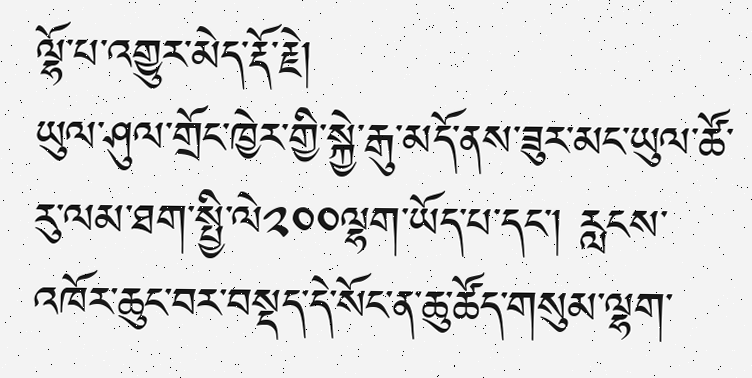ལྷོ་པ་འགྱུར་མེད་རྡོ་རྗེ།
ཡུལ་ཤུལ་གྲོང་ཁྱེར་གྱི་སྐྱེ་རྒུ་མདོ་ནས་ཟུར་མང་ཡུལ་ཚོ་རུ་ལམ་ཐག་སྤྱི་ལེ༢༠༠ལྷག་ཡོད་པ་དང་། རླངས་འཁོར་ཆུང་བར་བསྡད་དེ་སོང་ན་ཆུ་ཚོད་གསུམ་ལྷག་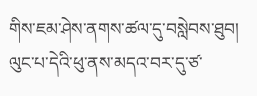གིས་ཇམ་ཤེས་ནགས་ཚལ་དུ་བསླེབས་ཐུབ། ལུང་པ་དེའི་ཕུ་ནས་མདའ་བར་དུ་ཙ་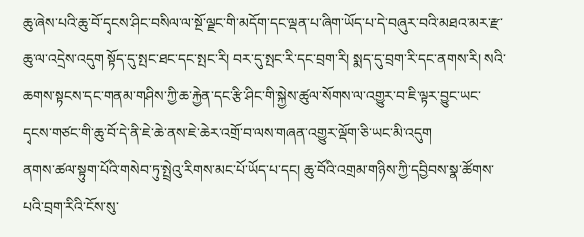ཆུ་ཞེས་པའི་ཆུ་བོ་དྭངས་ཤིང་བསིལ་ལ་སྔོ་ལྗང་གི་མདོག་དང་ལྡན་པ་ཞིག་ཡོད་པ་དེ་བཞུར་བའི་མཐའ་མར་རྫ་ཆུ་ལ་འདྲེས་འདུག སྟོད་དུ་སྤང་ཐང་དང་སྤང་རི། བར་དུ་སྤང་རི་དང་བྲག་རི། སྨད་དུ་བྲག་རི་དང་ནགས་རི། སའི་ཆགས་སྟངས་དང་གནམ་གཤིས་ཀྱི་ཆ་རྐྱེན་དང་རྩི་ཤིང་གི་སྐྱེས་ཚུལ་སོགས་ལ་འགྱུར་བ་ཇི་ལྟར་བྱུང་ཡང་དྭངས་གཙང་གི་ཆུ་བོ་དེ་ནི་ཇེ་ཆེ་ནས་ཇེ་ཆེར་འགྲོ་བ་ལས་གཞན་འགྱུར་ལྡོག་ཅི་ཡང་མི་འདུག
ནགས་ཚལ་སྟུག་པོའི་གསེབ་ཏུ་སྤྲེའུ་རིགས་མང་པོ་ཡོད་པ་དང། ཆུ་བོའི་འགྲམ་གཉིས་ཀྱི་དབྱིབས་སྣ་ཚོགས་པའི་བྲག་རིའི་ངོས་སུ་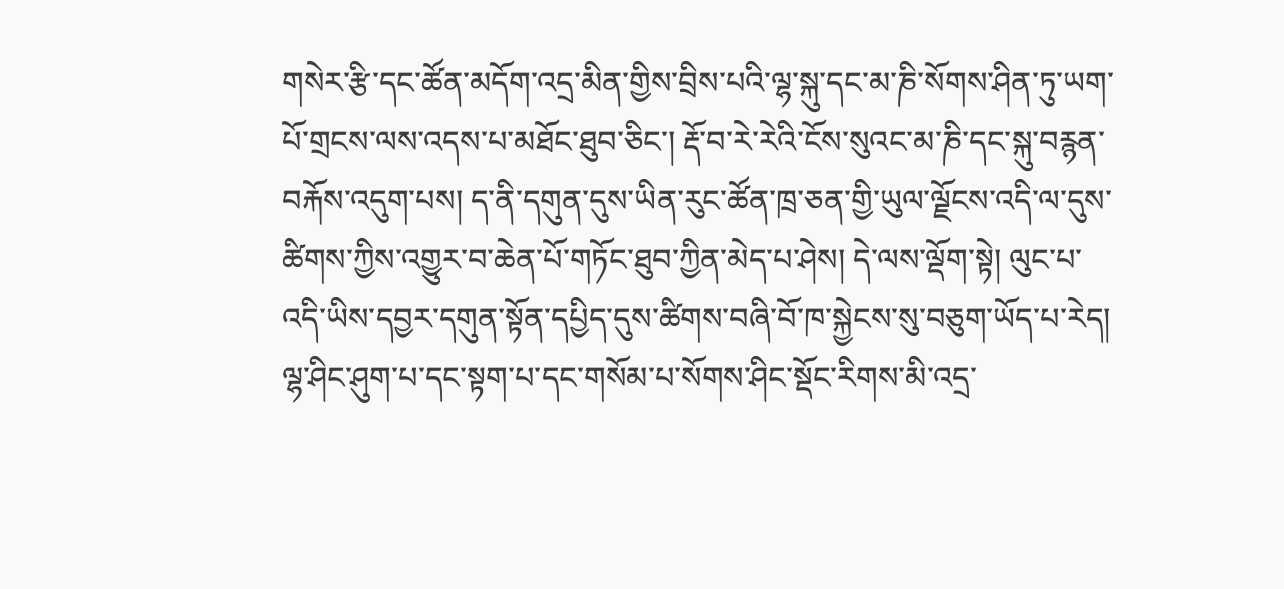གསེར་རྩི་དང་ཚོན་མདོག་འདྲ་མིན་གྱིས་བྲིས་པའི་ལྷ་སྐུ་དང་མ་ཎི་སོགས་ཤིན་ཏུ་ཡག་པོ་གྲངས་ལས་འདས་པ་མཐོང་ཐུབ་ཅིང་། རྡོ་བ་རེ་རེའི་ངོས་སུའང་མ་ཎི་དང་སྐུ་བརྙན་བརྐོས་འདུག་པས། ད་ནི་དགུན་དུས་ཡིན་རུང་ཚོན་ཁྲ་ཅན་གྱི་ཡུལ་ལྗོངས་འདི་ལ་དུས་ཚིགས་ཀྱིས་འགྱུར་བ་ཆེན་པོ་གཏོང་ཐུབ་ཀྱིན་མེད་པ་ཤེས། དེ་ལས་ལྡོག་སྟེ། ལུང་པ་འདི་ཡིས་དབྱར་དགུན་སྟོན་དཔྱིད་དུས་ཚིགས་བཞི་བོ་ཁ་སྐྱེངས་སུ་བཅུག་ཡོད་པ་རེད། ལྷ་ཤིང་ཤུག་པ་དང་སྟག་པ་དང་གསོམ་པ་སོགས་ཤིང་སྡོང་རིགས་མི་འདྲ་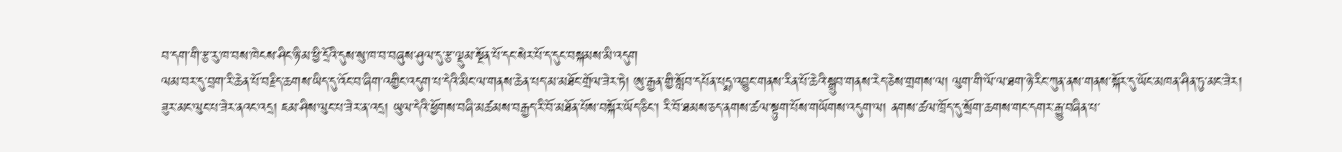བ་དག་གི་རྩ་རུ་ཁ་བས་ཁེངས་ཤིང་ཉི་མ་ཕྱི་དྲོའི་དུས་སུ་ཁ་བ་བཞུས་ཤུལ་དུ་རྩ་ལྡུམ་སྔོན་པོ་དང་སེར་པོ་ད་དུང་བསྐམས་མི་འདུག
ལམ་བར་དུ་བྲག་རི་ཆེན་པོ་བརྗིད་ཆགས་ཡིད་དུ་འོང་བ་ཞིག་འགྱིང་འདུག་པ་དེའི་མིང་ལ་གནས་ཆེན་པད་མ་མཐོང་གྲོལ་ཟེར་ཏེ། ཨུ་རྒྱན་གྱི་སློབ་དཔོན་པདྨ་འབྱུང་གནས་རིན་པོ་ཆེའི་སྒྲུབ་གནས་རེད་ཅེས་གྲགས་ལ། ལུག་གི་ལོ་ལ་ཐག་ཉེ་རིང་ཀུན་ནས་གནས་སྐོར་དུ་ཡོང་མཁན་ཤིན་ཏུ་མང་ཟེར།
ཟུར་མང་ལུང་པ་ཟེར་ནའང་འདྲ། ཇམ་ཤིས་ལུང་པ་ཟེར་ན་འདྲ། ཡུལ་དེའི་ཕྱོགས་བཞི་མཚམས་བརྒྱད་རི་བོ་མཐོན་པོས་བསྐོར་ཡོད་ཅིང་། རི་བོ་ཐམས་ཅད་ནགས་ཚལ་སྟུག་པོས་གཡོགས་འདུག་ལ། ནགས་ཚལ་ཁྲོད་དུ་སྲོག་ཆགས་གང་དགར་རྒྱུ་བཞིན་པ་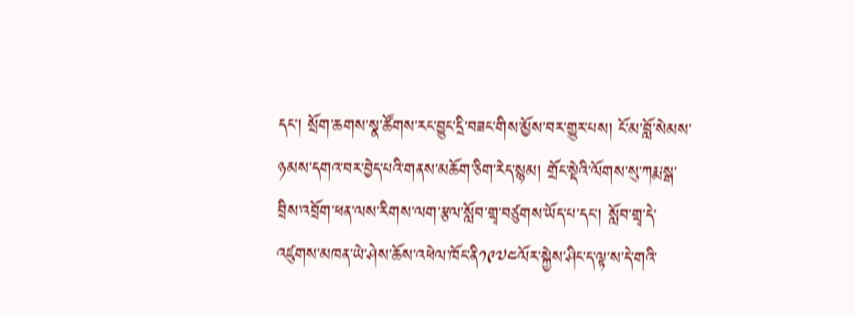དང་། སྲོག་ཆགས་སྣ་ཚོགས་རང་བྱུང་དྲི་བཟང་གིས་མྱོས་བར་གྱུར་པས། ངོ་མ་བློ་སེམས་ཉམས་དགའ་བར་བྱེད་པའི་གནས་མཆོག་ཅིག་རེད་སྙམ། གྲོང་སྡེའི་ལོགས་སུ་ཀརྨ་སྒ་བྲིས་འབྲོག་ཕན་ལས་རིགས་ལག་རྩལ་སློབ་གྲྭ་བཙུགས་ཡོད་པ་དང་། སློབ་གྲྭ་དེ་འཛུགས་མཁན་ཡེ་ཤེས་ཆོས་འཕེལ་ཁོང་ནི༡༩༧༤ལོར་སྐྱེས་ཤིང་ད་ལྟ་ས་དེ་གའི་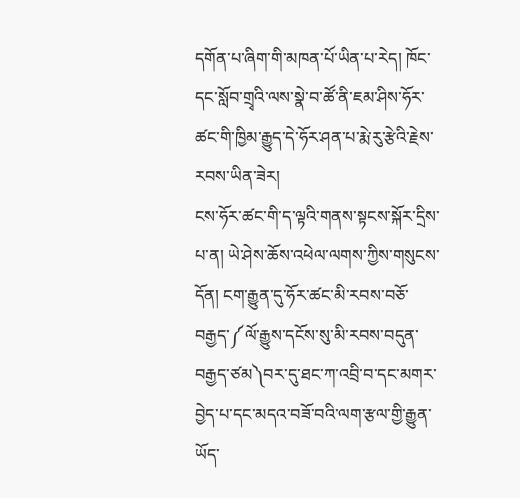དགོན་པ་ཞིག་གི་མཁན་པོ་ཡིན་པ་རེད། ཁོང་དང་སློབ་གྲྭའི་ལས་སྣེ་བ་ཚོ་ནི་ཇམ་ཤིས་ཧོར་ཚང་གི་ཁྱིམ་རྒྱུད་དེ་ཧོར་ཤན་པ་རྨེ་རུ་རྩེའི་རྗེས་རབས་ཡིན་ཟེར།
ངས་ཧོར་ཚང་གི་ད་ལྟའི་གནས་སྟངས་སྐོར་དྲིས་པ་ན། ཡེ་ཤེས་ཆོས་འཕེལ་ལགས་ཀྱིས་གསུངས་དོན། ངག་རྒྱུན་དུ་ཧོར་ཚང་མི་རབས་བཅོ་བརྒྱད་༼ལོ་རྒྱུས་དངོས་སུ་མི་རབས་བདུན་བརྒྱད་ཙམ༽བར་དུ་ཐང་ཀ་འབྲི་བ་དང་མགར་བྱེད་པ་དང་མདའ་བཟོ་བའི་ལག་རྩལ་གྱི་རྒྱུན་ཡོད་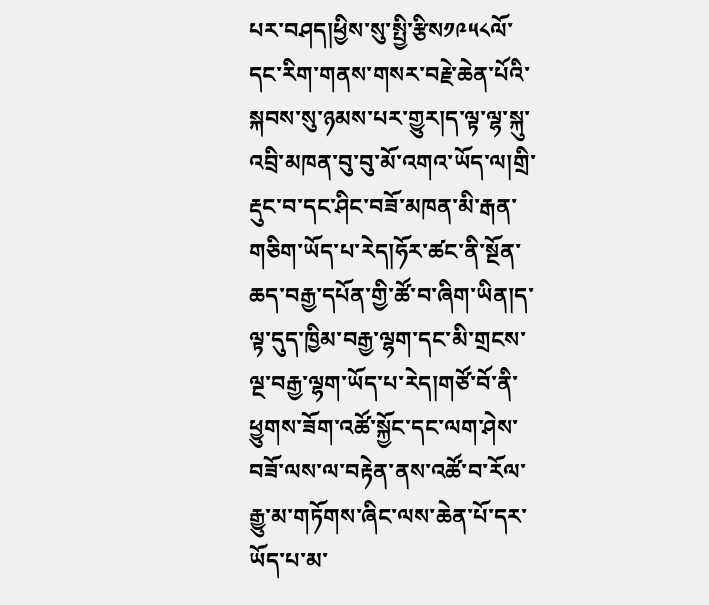པར་བཤད།ཕྱིས་སུ་སྤྱི་རྩིས༡༩༥༨ལོ་དང་རིག་གནས་གསར་བརྗེ་ཆེན་པོའི་སྐབས་སུ་ཉམས་པར་གྱུར།ད་ལྟ་ལྷ་སྐུ་འབྲི་མཁན་བུ་བུ་མོ་འགའ་ཡོད་ལ།གྲི་རྡུང་བ་དང་ཤིང་བཟོ་མཁན་མི་རྒན་གཅིག་ཡོད་པ་རེད།ཧོར་ཚང་ནི་སྔོན་ཆད་བརྒྱ་དཔོན་གྱི་ཚོ་བ་ཞིག་ཡིན།ད་ལྟ་དུད་ཁྱིམ་བརྒྱ་ལྷག་དང་མི་གྲངས་ལྔ་བརྒྱ་ལྷག་ཡོད་པ་རེད།གཙོ་བོ་ནི་ཕྱུགས་ཟོག་འཚོ་སྐྱོང་དང་ལག་ཤེས་བཟོ་ལས་ལ་བརྟེན་ནས་འཚོ་བ་རོལ་རྒྱུ་མ་གཏོགས་ཞིང་ལས་ཆེན་པོ་དར་ཡོད་པ་མ་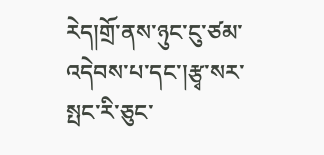རེད།གྲོ་ནས་ཉུང་ངུ་ཙམ་འདེབས་པ་དང་།རྩྭ་སར་སྤང་རི་ཅུང་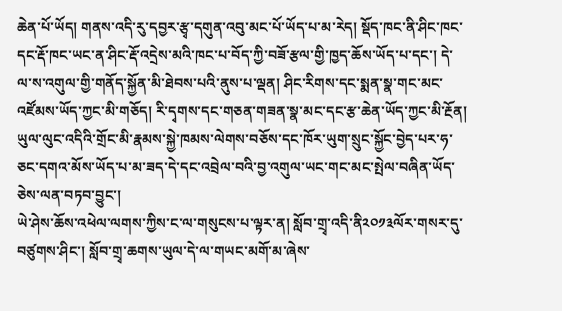ཆེན་པོ་ཡོད། གནས་འདི་རུ་དབྱར་རྩྭ་དགུན་འབུ་མང་པོ་ཡོད་པ་མ་རེད། སྡོད་ཁང་ནི་ཤིང་ཁང་དང་རྡོ་ཁང་ཡང་ན་ཤིང་རྡོ་འདྲེས་མའི་ཁང་པ་བོད་ཀྱི་བཟོ་རྩལ་གྱི་ཁྱད་ཆོས་ཡོད་པ་དང་། དེ་ལ་ས་འགུལ་གྱི་གནོད་སྐྱོན་མི་ཐེབས་པའི་ནུས་པ་ལྡན། ཤིང་རིགས་དང་སྨན་སྣ་གང་མང་འཛོམས་ཡོད་ཀྱང་མི་གཅོད། རི་དྭགས་དང་གཅན་གཟན་སྣ་མང་དང་རྩ་ཆེན་ཡོད་ཀྱང་མི་རྔོན། ཡུལ་ལུང་འདིའི་གྲོང་མི་རྣམས་སྐྱེ་ཁམས་ལེགས་བཅོས་དང་ཁོར་ཡུག་སྲུང་སྐྱོང་བྱེད་པར་ཧ་ཅང་དགའ་མོས་ཡོད་པ་མ་ཟད་དེ་དང་འབྲེལ་བའི་བྱ་འགུལ་ཡང་གང་མང་སྤེལ་བཞིན་ཡོད་ཅེས་ལན་བཏབ་བྱུང་།
ཡེ་ཤེས་ཆོས་འཕེལ་ལགས་ཀྱིས་ང་ལ་གསུངས་པ་ལྟར་ན། སློབ་གྲྭ་འདི་ནི༢༠༡༣ལོར་གསར་དུ་བཙུགས་ཤིང་། སློབ་གྲྭ་ཆགས་ཡུལ་དེ་ལ་གཡང་མགོ་མ་ཞེས་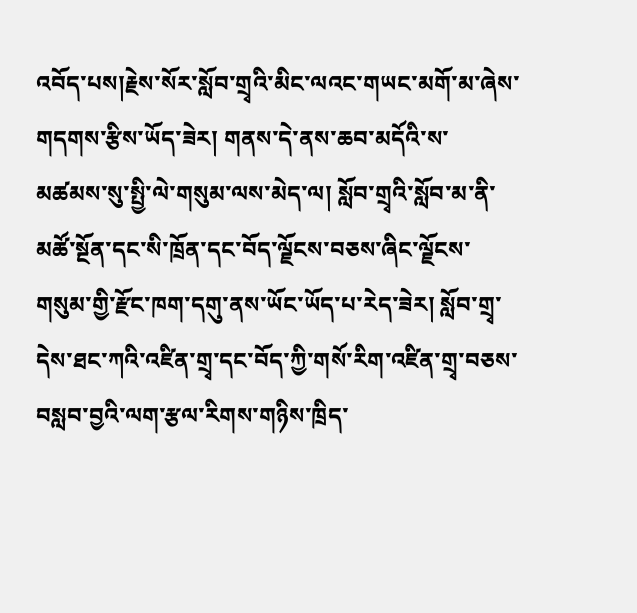འབོད་པས།རྗེས་སོར་སློབ་གྲྭའི་མིང་ལའང་གཡང་མགོ་མ་ཞེས་གདགས་རྩིས་ཡོད་ཟེར། གནས་དེ་ནས་ཆབ་མདོའི་ས་མཚམས་སུ་སྤྱི་ལེ་གསུམ་ལས་མེད་ལ། སློབ་གྲྭའི་སློབ་མ་ནི་མཚོ་སྔོན་དང་སི་ཁྲོན་དང་བོད་ལྗོངས་བཅས་ཞིང་ལྗོངས་གསུམ་གྱི་རྫོང་ཁག་དགུ་ནས་ཡོང་ཡོད་པ་རེད་ཟེར། སློབ་གྲྭ་དེས་ཐང་ཀའི་འཛིན་གྲྭ་དང་བོད་ཀྱི་གསོ་རིག་འཛིན་གྲྭ་བཅས་བསླབ་བྱའི་ལག་རྩལ་རིགས་གཉིས་ཁྲིད་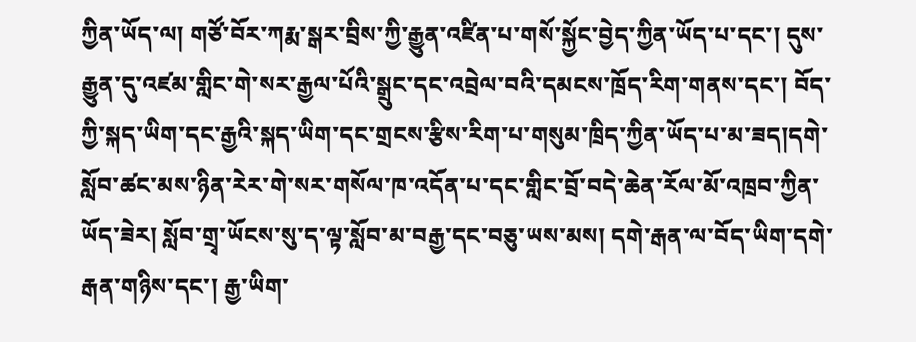ཀྱིན་ཡོད་ལ། གཙོ་བོར་ཀརྨ་སྒར་བྲིས་ཀྱི་རྒྱུན་འཛིན་པ་གསོ་སྐྱོང་བྱེད་ཀྱིན་ཡོད་པ་དང་། དུས་རྒྱུན་དུ་འཛམ་གླིང་གེ་སར་རྒྱལ་པོའི་སྒྲུང་དང་འབྲེལ་བའི་དམངས་ཁྲོད་རིག་གནས་དང་། བོད་ཀྱི་སྐད་ཡིག་དང་རྒྱའི་སྐད་ཡིག་དང་གྲངས་རྩིས་རིག་པ་གསུམ་ཁྲིད་ཀྱིན་ཡོད་པ་མ་ཟད།དགེ་སློབ་ཚང་མས་ཉིན་རེར་གེ་སར་གསོལ་ཁ་འདོན་པ་དང་གླིང་བྲོ་བདེ་ཆེན་རོལ་མོ་འཁྲབ་ཀྱིན་ཡོད་ཟེར། སློབ་གྲྭ་ཡོངས་སུ་ད་ལྟ་སློབ་མ་བརྒྱ་དང་བཅུ་ཡས་མས། དགེ་རྒན་ལ་བོད་ཡིག་དགེ་རྒན་གཉིས་དང་། རྒྱ་ཡིག་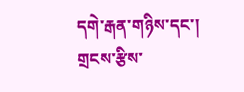དགེ་རྒན་གཉིས་དང་། གྲངས་རྩིས་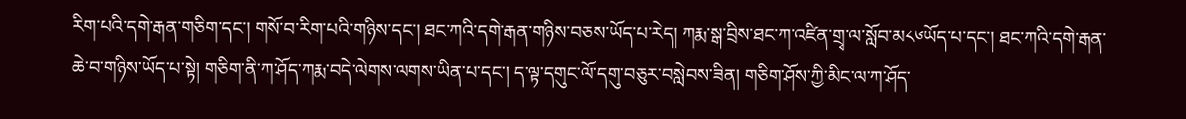རིག་པའི་དགེ་རྒན་གཅིག་དང་། གསོ་བ་རིག་པའི་གཉིས་དང་། ཐང་ཀའི་དགེ་རྒན་གཉིས་བཅས་ཡོད་པ་རེད། ཀརྨ་སྒ་བྲིས་ཐང་ཀ་འཛིན་གྲྭ་ལ་སློབ་མ༨༦ཡོད་པ་དང་། ཐང་ཀའི་དགེ་རྒན་ཆེ་བ་གཉིས་ཡོད་པ་སྟེ། གཅིག་ནི་ཀ་ཤོད་ཀརྨ་བདེ་ལེགས་ལགས་ཡིན་པ་དང་། ད་ལྟ་དགུང་ལོ་དགུ་བཅུར་བསླེབས་ཟིན། གཅིག་ཤོས་ཀྱི་མིང་ལ་ཀ་ཤོད་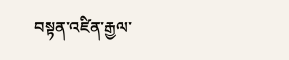བསྟན་འཛིན་རྒྱལ་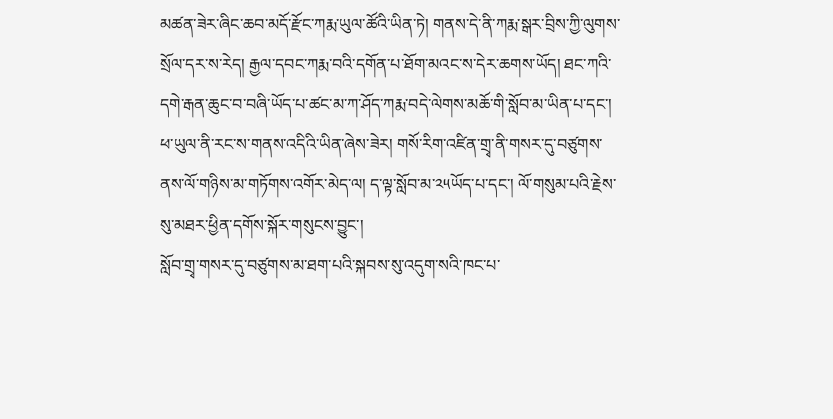མཚན་ཟེར་ཞིང་ཆབ་མདོ་རྫོང་ཀརྨ་ཡུལ་ཚོའི་ཡིན་ཏེ། གནས་དེ་ནི་ཀརྨ་སྒར་བྲིས་ཀྱི་ལུགས་སྲོལ་དར་ས་རེད། རྒྱལ་དབང་ཀརྨ་བའི་དགོན་པ་ཐོག་མའང་ས་དེར་ཆགས་ཡོད། ཐང་ཀའི་དགེ་རྒན་ཆུང་བ་བཞི་ཡོད་པ་ཚང་མ་ཀ་ཤོད་ཀརྨ་བདེ་ལེགས་མཆོ་གི་སློབ་མ་ཡིན་པ་དང་། ཕ་ཡུལ་ནི་རང་ས་གནས་འདིའི་ཡིན་ཞེས་ཟེར། གསོ་རིག་འཛིན་གྲྭ་ནི་གསར་དུ་བཙུགས་ནས་ལོ་གཉིས་མ་གཏོགས་འགོར་མེད་ལ། ད་ལྟ་སློབ་མ་༢༥ཡོད་པ་དང་། ལོ་གསུམ་པའི་རྗེས་སུ་མཐར་ཕྱིན་དགོས་སྐོར་གསུངས་བྱུང་།
སློབ་གྲྭ་གསར་དུ་བཙུགས་མ་ཐག་པའི་སྐབས་སུ་འདུག་སའི་ཁང་པ་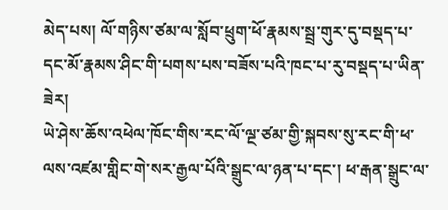མེད་པས། ལོ་གཉིས་ཙམ་ལ་སློབ་ཕྲུག་ཕོ་རྣམས་སྦྲ་གུར་དུ་བསྡད་པ་དང་མོ་རྣམས་ཤིང་གི་པགས་པས་བཟོས་པའི་ཁང་པ་རུ་བསྡད་པ་ཡིན་ཟེར།
ཡེ་ཤེས་ཆོས་འཕེལ་ཁོང་གིས་རང་ལོ་ལྔ་ཙམ་གྱི་སྐབས་སུ་རང་གི་ཕ་ལས་འཛམ་གླིང་གེ་སར་རྒྱལ་པོའི་སྒྲུང་ལ་ཉན་པ་དང་། ཕ་རྒན་སྒྲུང་ལ་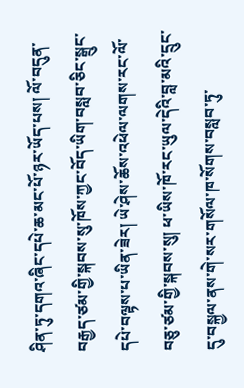ཤིན་ཏུ་དགའ་ཞིང་དཔེ་ཆ་མང་པོ་ཉར་ཡོད་པས། ལོ་བདུན་བརྒྱད་ཙམ་གྱི་སྐབས་སུ་ཁོས་ཀྱང་བོད་ཡིག་བསླབ་ཅིང་སྒྲུང་དཔེ་བལྟས་པ་ཡིན་ཟེར། ཡེ་ཤེས་ཆོས་འཕེལ་ལགས་རང་ལོ་བཅུ་ཙམ་གྱི་སྐབས་སུ། ཕ་ཡིས་ཁོ་རང་ཡུལ་དེའི་བླ་མའི་དྲུང་དུ་བསྐྱལ་ནས་གེ་སར་གསོལ་ཁ་སོགས་བསླབ་ཏུ་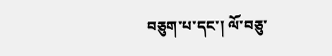བཅུག་པ་དང་། ལོ་བཅུ་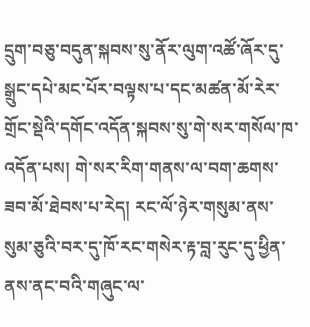དྲུག་བཅུ་བདུན་སྐབས་སུ་ནོར་ལུག་འཚོ་ཞོར་དུ་སྒྲུང་དཔེ་མང་པོར་བལྟས་པ་དང་མཚན་མོ་རེར་གྲོང་སྡེའི་དགོང་འདོན་སྐབས་སུ་གེ་སར་གསོལ་ཁ་འདོན་པས། གེ་སར་རིག་གནས་ལ་བག་ཆགས་ཟབ་མོ་ཐེབས་པ་རེད། རང་ལོ་ཉེར་གསུམ་ནས་སུམ་ཅུའི་བར་དུ་ཁོ་རང་གསེར་རྟ་བླ་རུང་དུ་ཕྱིན་ནས་ནང་བའི་གཞུང་ལ་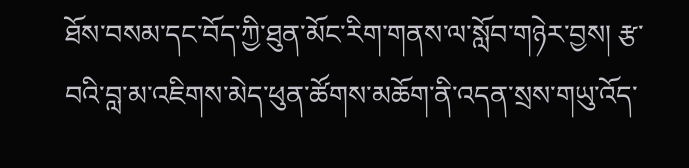ཐོས་བསམ་དང་བོད་ཀྱི་ཐུན་མོང་རིག་གནས་ལ་སློབ་གཉེར་བྱས། རྩ་བའི་བླ་མ་འཇིགས་མེད་ཕུན་ཚོགས་མཆོག་ནི་འདན་སྲས་གཡུ་འོད་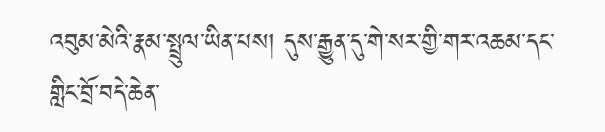འབུམ་མེའི་རྣམ་སྤྲུལ་ཡིན་པས། དུས་རྒྱུན་དུ་གེ་སར་གྱི་གར་འཆམ་དང་གླིང་བྲོ་བདེ་ཆེན་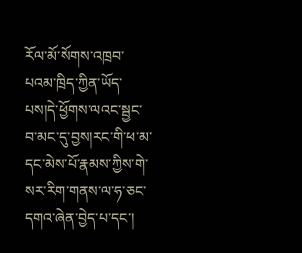རོལ་མོ་སོགས་འཁྲབ་པའམ་ཁྲིད་ཀྱིན་ཡོད་པས།དེ་ཕྱོགས་ལའང་སྦྱང་བ་མང་དུ་བྱས།རང་གི་ཕ་མ་དང་མེས་པོ་རྣམས་ཀྱིས་གེ་སར་རིག་གནས་ལ་ཧ་ཅང་དགའ་ཞེན་བྱེད་པ་དང་།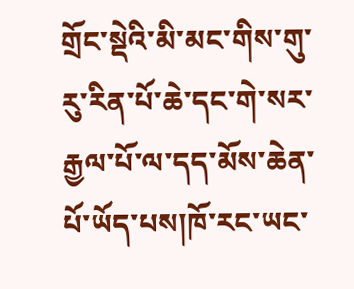གྲོང་སྡེའི་མི་མང་གིས་གུ་རུ་རིན་པོ་ཆེ་དང་གེ་སར་རྒྱལ་པོ་ལ་དད་མོས་ཆེན་པོ་ཡོད་པས།ཁོ་རང་ཡང་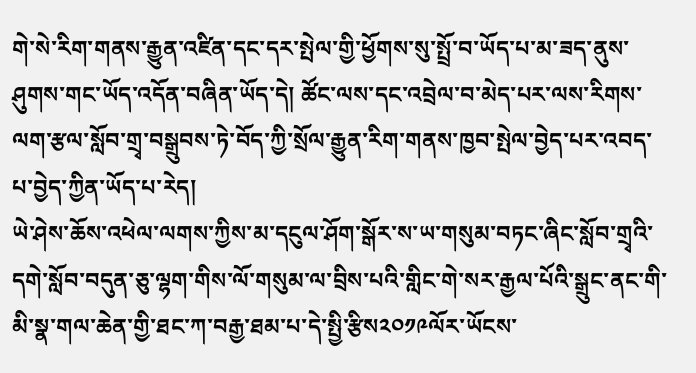གེ་སེ་རིག་གནས་རྒྱུན་འཛིན་དང་དར་སྤེལ་གྱི་ཕྱོགས་སུ་སྤྲོ་བ་ཡོད་པ་མ་ཟད་ནུས་ཤུགས་གང་ཡོད་འདོན་བཞིན་ཡོད་དེ། ཚོང་ལས་དང་འབྲེལ་བ་མེད་པར་ལས་རིགས་ལག་རྩལ་སློབ་གྲྭ་བསྒྲུབས་ཏེ་བོད་ཀྱི་སྲོལ་རྒྱུན་རིག་གནས་ཁྱབ་སྤེལ་བྱེད་པར་འབད་པ་བྱེད་ཀྱིན་ཡོད་པ་རེད།
ཡེ་ཤེས་ཆོས་འཕེལ་ལགས་ཀྱིས་མ་དངུལ་ཤོག་སྒོར་ས་ཡ་གསུམ་བཏང་ཞིང་སློབ་གྲྭའི་དགེ་སློབ་བདུན་ཅུ་ལྷག་གིས་ལོ་གསུམ་ལ་བྲིས་པའི་གླིང་གེ་སར་རྒྱལ་པོའི་སྒྲུང་ནང་གི་མི་སྣ་གལ་ཆེན་གྱི་ཐང་ཀ་བརྒྱ་ཐམ་པ་དེ་སྤྱི་རྩིས༢༠༡༩ལོར་ཡོངས་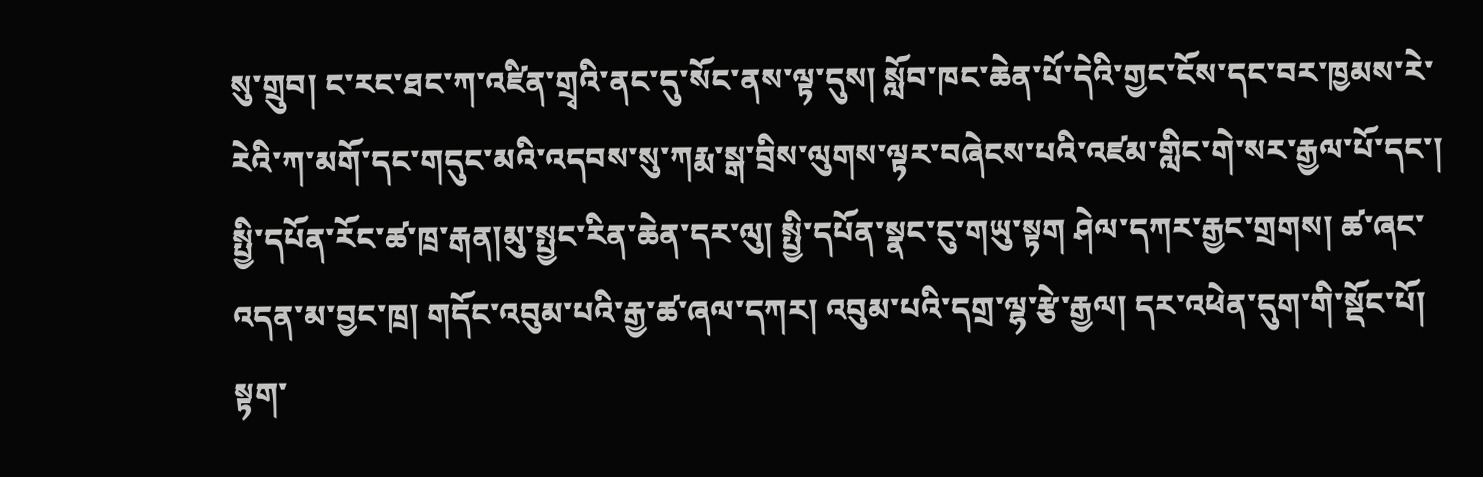སུ་གྲུབ། ང་རང་ཐང་ཀ་འཛིན་གྲྭའི་ནང་དུ་སོང་ནས་ལྟ་དུས། སློབ་ཁང་ཆེན་པོ་དེའི་གྱང་ངོས་དང་བར་ཁྱམས་རེ་རེའི་ཀ་མགོ་དང་གདུང་མའི་འདབས་སུ་ཀརྨ་སྒ་བྲིས་ལུགས་ལྟར་བཞེངས་པའི་འཛམ་གླིང་གེ་སར་རྒྱལ་པོ་དང་། སྤྱི་དཔོན་རོང་ཚ་ཁྲ་རྒན།མུ་སྤྱང་རིན་ཆེན་དར་ལུ། སྤྱི་དཔོན་སྣང་ངུ་གཡུ་སྟག ཤེལ་དཀར་རྒྱང་གྲགས། ཚ་ཞང་འདན་མ་བྱང་ཁྲ། གདོང་འབུམ་པའི་རྒྱ་ཚ་ཞལ་དཀར། འབུམ་པའི་དགྲ་ལྷ་རྩེ་རྒྱལ། དར་འཕེན་དུག་གི་སྡོང་པོ། སྟག་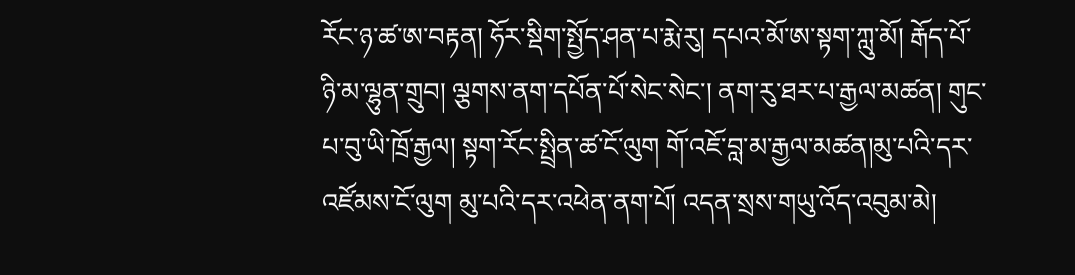རོང་ཉ་ཚ་ཨ་བརྟན། ཧོར་སྡིག་སྤྱོད་ཤན་པ་རྨེ་རུ། དཔའ་མོ་ཨ་སྟག་ཀླུ་མོ། རྒོད་པོ་ཉི་མ་ལྷུན་གྲུབ། ལྕགས་ནག་དཔོན་པོ་སེང་སེང་། ནག་རུ་ཐར་པ་རྒྱལ་མཚན། གུང་པ་བུ་ཡི་ཁྲོ་རྒྱལ། སྟག་རོང་སྤྲིན་ཚ་ངོ་ལུག གོ་འཇོ་བླ་མ་རྒྱལ་མཚན།མུ་པའི་དར་འཛོམས་ངོ་ལུག མུ་པའི་དར་འཕེན་ནག་པོ། འདན་སྲས་གཡུ་འོད་འབུམ་མེ།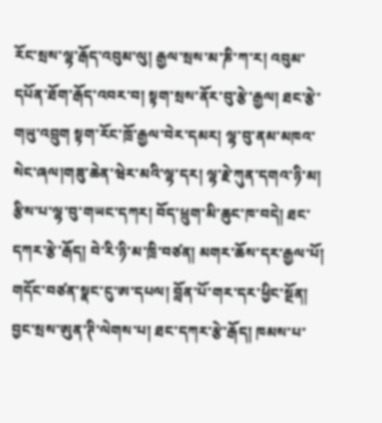རོང་སྲས་ལྷ་རྒོད་འབུམ་ལུ། རྒྱལ་སྲས་མ་ཎི་ཀ་ར། འབུམ་དཔོན་ཐོག་རྒོད་འབར་བ། སྟག་སྲས་ནོར་བུ་རྩེ་རྒྱལ། ཐང་རྩེ་གཡུ་འབྲུག སྟག་རོང་ཁྲོ་རྒྱལ་བེར་དམར། ལྷ་བུ་ནམ་མཁའ་སེང་ཞལ།གཟུ་ཆེན་ཝེར་མའི་ལྷ་དར། ལྷ་རྗེ་ཀུན་དགའ་ཉི་མ། རྩིས་པ་ལྷ་བུ་གཡང་དཀར། བོད་ཕྲུག་མི་ཆུང་ཁ་བདེ། ཐང་དཀར་རྩེ་རྒོད། བེ་རི་ཉི་མ་ཁྲི་བཙན། མགར་ཆོས་དར་རྒྱལ་པོ། གདོང་བཙན་སྣང་ངུ་ཨ་དཔལ། བློན་པོ་གར་དར་ཕྱིང་སྔོན། བྱང་སྲས་ཨུན་ཊི་ལེགས་པ། ཐང་དཀར་རྩེ་རྒོད། ཁམས་པ་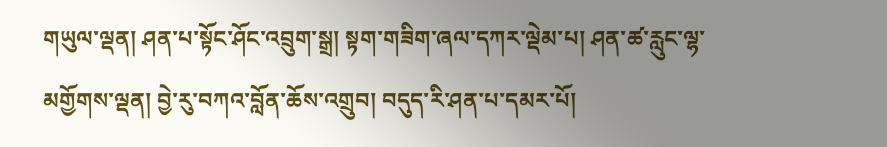གཡུལ་ལྡན། ཤན་པ་སྟོང་ཤོང་འབྲུག་སྒྲ། སྟག་གཟིག་ཞལ་དཀར་ལྡེམ་པ། ཤན་ཚ་རླུང་ལྷ་མགྱོགས་ལྡན། བྱེ་རུ་བཀའ་བློན་ཆོས་འགྲུབ། བདུད་རི་ཤན་པ་དམར་པོ།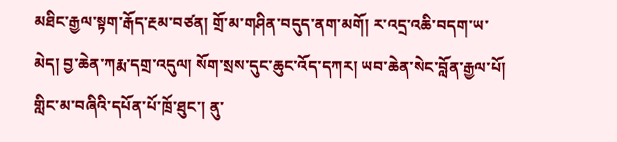མཐིང་རྒྱལ་སྟག་རྒོད་རྔམ་བཙན། གྲོ་མ་གཤིན་བདུད་ནག་མགོ། ར་འདྲ་འཆི་བདག་ཡ་མེད། བྱ་ཆེན་ཀརྨ་དགྲ་འདུལ། སོག་སྲས་དུང་ཆུང་འོད་དཀར། ཡབ་ཆེན་སེང་བློན་རྒྱལ་པོ། གླིང་མ་བཞིའི་དཔོན་པོ་ཁྲོ་ཐུང་། ནུ་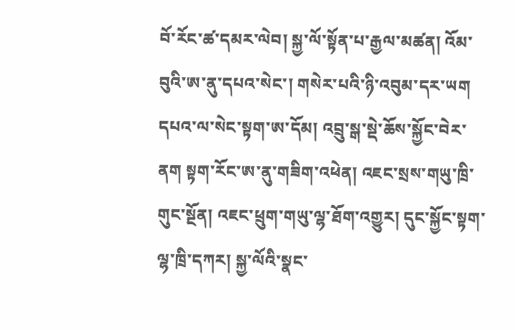བོ་རོང་ཚ་དམར་ལེབ། སྐྱ་ལོ་སྟོན་པ་རྒྱལ་མཚན། འོམ་བུའི་ཨ་ནུ་དཔའ་སེང་། གསེར་པའི་ཉི་འབུམ་དར་ཡག དཔའ་ལ་སེང་སྟག་ཨ་དོམ། འབྲུ་སྒ་སྡེ་ཆོས་སྐྱོང་བེར་ནག སྟག་རོང་ཨ་ནུ་གཟིག་འཕེན། འཇང་སྲས་གཡུ་ཁྲི་གུང་སྔོན། འཇང་ཕྲུག་གཡུ་ལྷ་ཐོག་འགྱུར། དུང་སྐྱོང་སྟག་ལྷ་ཁྲི་དཀར། སྐྱ་ལོའི་སྣང་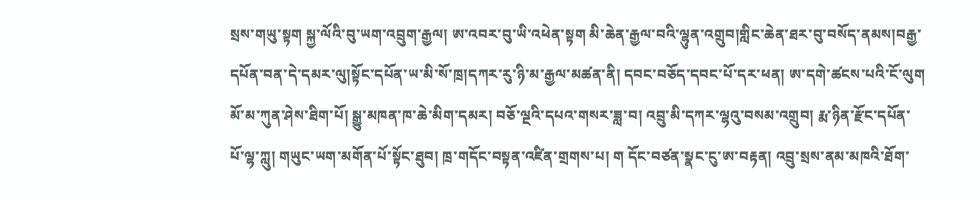སྲས་གཡུ་སྟག སྐྱ་ལོའི་བུ་ཡག་འབྲུག་རྒྱལ། ཨ་འབར་བུ་ཡི་འཕེན་སྟག མི་ཆེན་རྒྱལ་བའི་ལྷུན་འགྲུབ།གླིང་ཆེན་ཐར་བུ་བསོད་ནམས།བརྒྱ་དཔོན་བན་དེ་དམར་ལུ།སྟོང་དཔོན་ཡ་མི་སོ་ཁྲ།དཀར་རུ་ཉི་མ་རྒྱལ་མཚན་ནི། དབང་བཅོད་དབང་པོ་དར་ཕན། ཨ་དགེ་ཚངས་པའི་ངོ་ལུག མོ་མ་ཀུན་ཤེས་ཐིག་པོ། སྒྱུ་མཁན་ཁ་ཆེ་མིག་དམར། བཅོ་ལྔའི་དཔའ་གསར་ཟླ་བ། འབྲུ་མི་དཀར་ལྷའུ་བསམ་འགྲུབ། རྨ་ཉིན་རྫོང་དཔོན་པོ་ལྷ་ཀླུ། གཡུང་ཡག་མགོན་པོ་སྟོང་ཐུབ། ཁྲ་གདོང་བསྟན་འཛིན་གྲགས་པ། ག དོང་བཙན་སྣང་ངུ་ཨ་བརྟན། འབྲུ་སྲས་ནམ་མཁའི་ཐོག་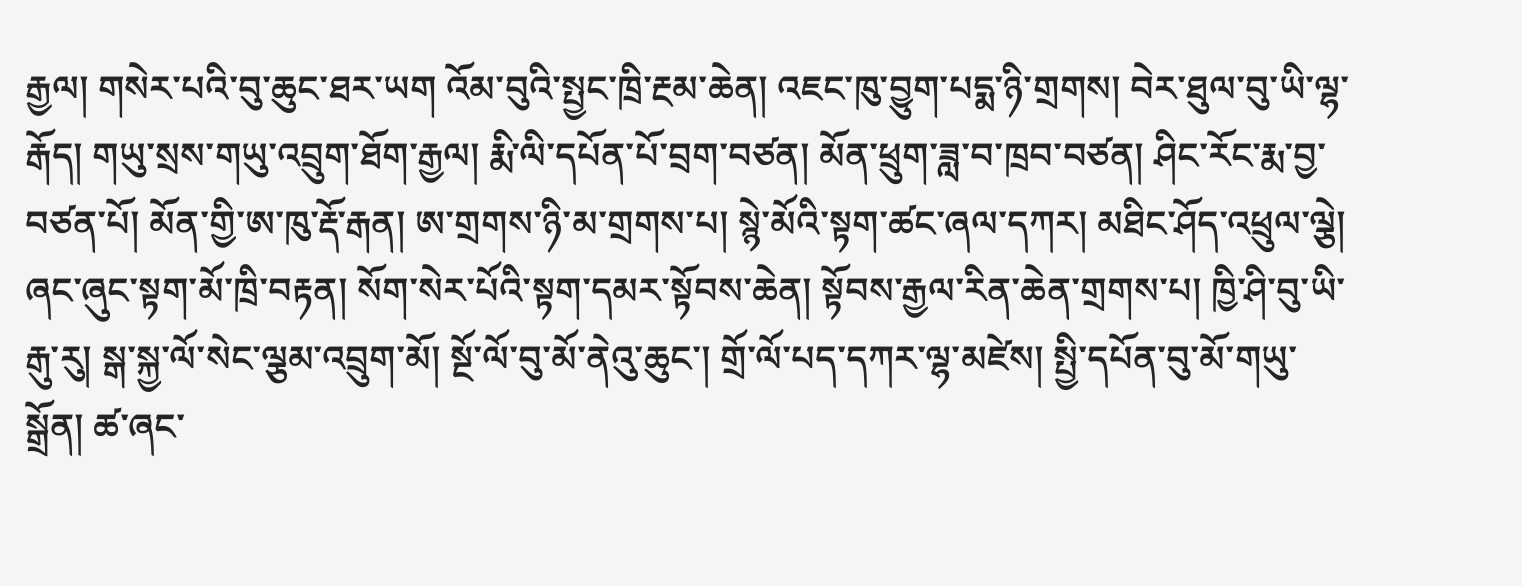རྒྱལ། གསེར་པའི་བུ་ཆུང་ཐར་ཡག འོམ་བུའི་སྤྱང་ཁྲི་རྔམ་ཆེན། འཇང་ཁུ་བྱུག་པདྨ་ཉི་གྲགས། བེར་ཐུལ་བུ་ཡི་ལྷ་རྒོད། གཡུ་སྲས་གཡུ་འབྲུག་ཐོག་རྒྱལ། རྨི་ལི་དཔོན་པོ་བྲག་བཙན། མོན་ཕྲུག་ཟླ་བ་ཁྲབ་བཙན། ཤིང་རོང་རྨ་བྱ་བཙན་པོ། མོན་གྱི་ཨ་ཁུ་རྡོ་རྒན། ཨ་གྲགས་ཉི་མ་གྲགས་པ། སྙེ་མོའི་སྟག་ཚང་ཞལ་དཀར། མཐིང་ཤོད་འཕྲུལ་ལྕེ། ཞང་ཞུང་སྟག་མོ་ཁྲི་བརྟན། སོག་སེར་པོའི་སྟག་དམར་སྟོབས་ཆེན། སྟོབས་རྒྱལ་རིན་ཆེན་གྲགས་པ། ཁྱི་ཤི་བུ་ཡི་རྒུ་རུ། སྒ་སྐྱ་ལོ་སེང་ལྕམ་འབྲུག་མོ། སྔོ་ལོ་བུ་མོ་ནེའུ་ཆུང་། གྲོ་ལོ་པད་དཀར་ལྷ་མཛེས། སྤྱི་དཔོན་བུ་མོ་གཡུ་སྒྲོན། ཚ་ཞང་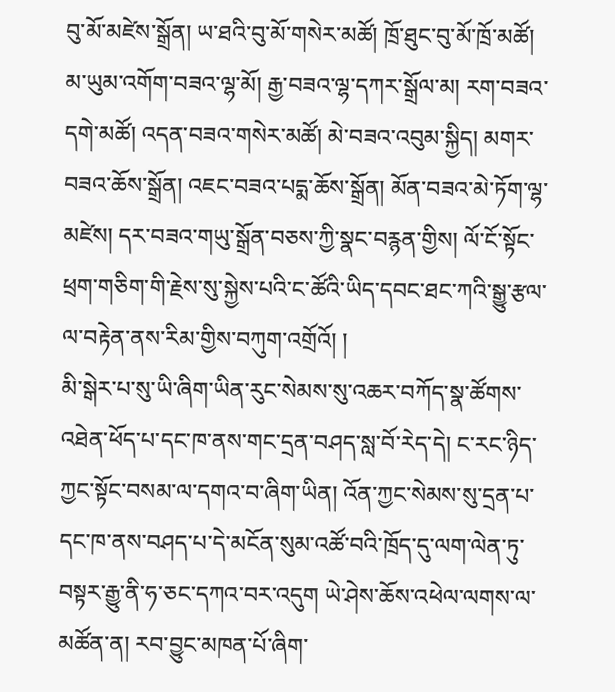བུ་མོ་མཛེས་སྒྲོན། ཡ་ཐའི་བུ་མོ་གསེར་མཚོ། ཁྲོ་ཐུང་བུ་མོ་ཁྲོ་མཚོ། མ་ཡུམ་འགོག་བཟའ་ལྷ་མོ། རྒྱ་བཟའ་ལྷ་དཀར་སྒྲོལ་མ། རག་བཟའ་དགེ་མཚོ། འདན་བཟའ་གསེར་མཚོ། མེ་བཟའ་འབུམ་སྐྱིད། མགར་བཟའ་ཆོས་སྒྲོན། འཇང་བཟའ་པདྨ་ཆོས་སྒྲོན། མོན་བཟའ་མེ་ཏོག་ལྷ་མཛེས། དར་བཟའ་གཡུ་སྒྲོན་བཅས་ཀྱི་སྣང་བརྙན་གྱིས། ལོ་ངོ་སྟོང་ཕྲག་གཅིག་གི་རྗེས་སུ་སྐྱེས་པའི་ང་ཚོའི་ཡིད་དབང་ཐང་ཀའི་སྒྱུ་རྩལ་ལ་བརྟེན་ནས་རིམ་གྱིས་བཀུག་འགྲོའོ། །
མི་སྒེར་པ་སུ་ཡི་ཞིག་ཡིན་རུང་སེམས་སུ་འཆར་བཀོད་སྣ་ཚོགས་འཐེན་ཕོད་པ་དང་ཁ་ནས་གང་དྲན་བཤད་སླ་བོ་རེད་དེ། ང་རང་ཉིད་ཀྱང་སྟོང་བསམ་ལ་དགའ་བ་ཞིག་ཡིན། འོན་ཀྱང་སེམས་སུ་དྲན་པ་དང་ཁ་ནས་བཤད་པ་དེ་མངོན་སུམ་འཚོ་བའི་ཁྲོད་དུ་ལག་ལེན་ཏུ་བསྟར་རྒྱུ་ནི་ཧ་ཅང་དཀའ་བར་འདུག ཡེ་ཤེས་ཆོས་འཕེལ་ལགས་ལ་མཚོན་ན། རབ་བྱུང་མཁན་པོ་ཞིག་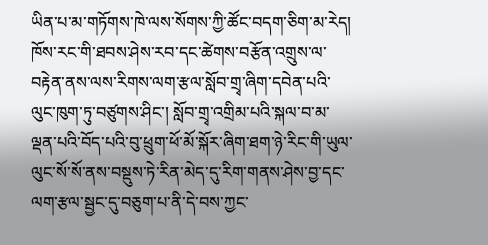ཡིན་པ་མ་གཏོགས་ཁེ་ལས་སོགས་ཀྱི་ཚོང་བདག་ཅིག་མ་རེད། ཁོས་རང་གི་ཐབས་ཤེས་རབ་དང་ཚེགས་བརྩོན་འགྲུས་ལ་བརྟེན་ནས་ལས་རིགས་ལག་རྩལ་སློབ་གྲྭ་ཞིག་དབེན་པའི་ལུང་ཁུག་ཏུ་བཙུགས་ཤིང་། སློབ་གྲྭ་འགྲིམ་པའི་སྐལ་བ་མ་ལྡན་པའི་བོད་པའི་བུ་ཕྲུག་ཕོ་མོ་སྐོར་ཞིག་ཐག་ཉེ་རིང་གི་ཡུལ་ལུང་སོ་སོ་ནས་བསྡུས་ཏེ་རིན་མེད་དུ་རིག་གནས་ཤེས་བྱ་དང་ལག་རྩལ་སྦྱང་དུ་བཅུག་པ་ནི་དེ་བས་ཀྱང་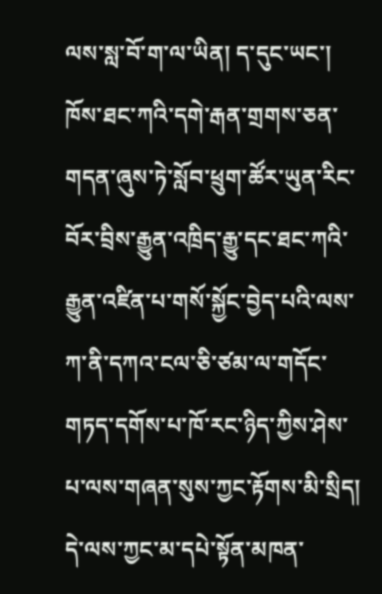ལས་སླ་བོ་ག་ལ་ཡིན། ད་དུང་ཡང་། ཁོས་ཐང་ཀའི་དགེ་རྒན་གྲགས་ཅན་གདན་ཞུས་ཏེ་སློབ་ཕྲུག་ཚོར་ཡུན་རིང་བོར་བྲིས་རྒྱུན་འཁྲིད་རྒྱུ་དང་ཐང་ཀའི་རྒྱུན་འཛིན་པ་གསོ་སྐྱོང་བྱེད་པའི་ལས་ཀ་ནི་དཀའ་ངལ་ཅི་ཙམ་ལ་གདོང་གཏད་དགོས་པ་ཁོ་རང་ཉིད་ཀྱིས་ཤེས་པ་ལས་གཞན་སུས་ཀྱང་རྟོགས་མི་སྲིད། དེ་ལས་ཀྱང་མ་དཔེ་སྟོན་མཁན་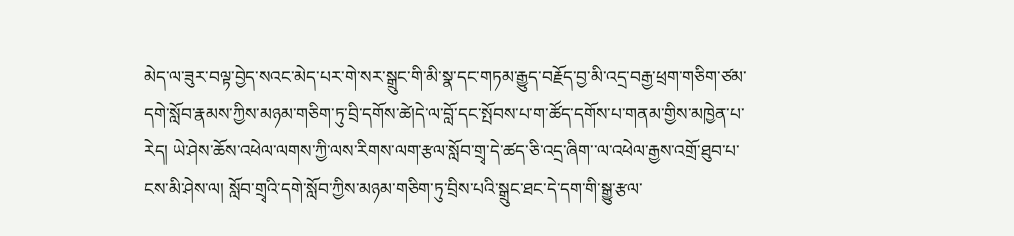མེད་ལ་ཟུར་བལྟ་བྱེད་སའང་མེད་པར་གེ་སར་སྒྲུང་གི་མི་སྣ་དང་གཏམ་རྒྱུད་བརྗོད་བྱ་མི་འདྲ་བརྒྱ་ཕྲག་གཅིག་ཙམ་དགེ་སློབ་རྣམས་ཀྱིས་མཉམ་གཅིག་ཏུ་བྲི་དགོས་ཚེ།དེ་ལ་བློ་དང་སྤོབས་པ་ག་ཚོད་དགོས་པ་གནམ་གྱིས་མཁྱེན་པ་རེད། ཡེ་ཤེས་ཆོས་འཕེལ་ལགས་ཀྱི་ལས་རིགས་ལག་རྩལ་སློབ་གྲྭ་དེ་ཚད་ཅི་འདྲ་ཞིག་་ལ་འཕེལ་རྒྱས་འགྲོ་ཐུབ་པ་ངས་མི་ཤེས་ལ། སློབ་གྲྭའི་དགེ་སློབ་ཀྱིས་མཉམ་གཅིག་ཏུ་བྲིས་པའི་སྒྲུང་ཐང་དེ་དག་གི་སྒྱུ་རྩལ་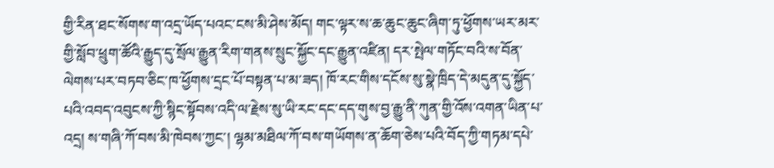གྱི་རིན་ཐང་སོགས་ག་འདྲ་ཡོད་པའང་ངས་མི་ཤེས་མོད། གང་ལྟར་ས་ཆ་ཆུང་ཆུང་ཞིག་ཏུ་ཕྱོགས་ཡར་མར་གྱི་སློབ་ཕྲུག་ཚོའི་རྒྱུད་དུ་སྲོལ་རྒྱུན་རིག་གནས་སྲུང་སྐྱོང་དང་རྒྱུན་འཛིན། དར་སྤེལ་གཏོང་བའི་ས་བོན་ལེགས་པར་བཏབ་ཅིང་ཁ་ཕྱོགས་དྲང་པོ་བསྟན་པ་མ་ཟད། ཁོ་རང་གིས་དངོས་སུ་སྣེ་ཁྲིད་དེ་མདུན་དུ་སྐྱོད་པའི་འབད་འབུངས་ཀྱི་སྙིང་སྟོབས་འདི་ལ་རྗེས་སུ་ཡི་རང་དང་དད་གུས་བྱ་རྒྱུ་ནི་ཀུན་གྱི་འོས་འགན་ཡིན་པ་འདྲ། ས་གཞི་ཀོ་བས་མི་ཁེབས་ཀྱང་། ལྷམ་མཐིལ་ཀོ་བས་གཡོགས་ན་ཆོག་ཅེས་པའི་བོད་ཀྱི་གཏམ་དཔེ་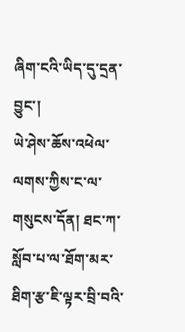ཞིག་ངའི་ཡིད་དུ་དྲན་བྱུང་།
ཡེ་ཤེས་ཆོས་འཕེལ་ལགས་ཀྱིས་ང་ལ་གསུངས་དོན། ཐང་ཀ་སློབ་པ་ལ་ཐོག་མར་ཐིག་རྩ་ཇི་ལྟར་བྲི་བའི་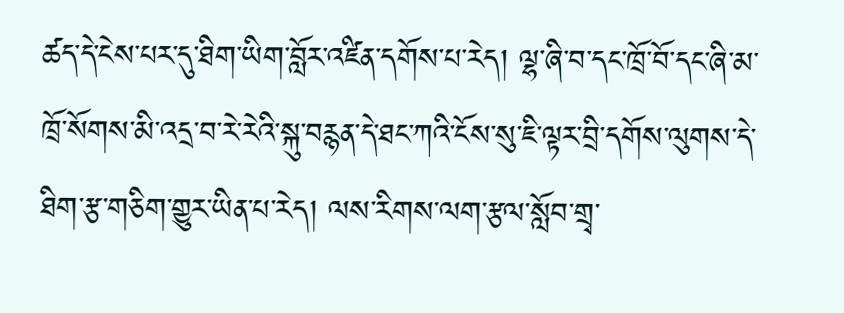ཚད་དེ་ངེས་པར་དུ་ཐིག་ཡིག་བློར་འཛིན་དགོས་པ་རེད། ལྷ་ཞི་བ་དང་ཁྲོ་བོ་དང་ཞི་མ་ཁྲོ་སོགས་མི་འདྲ་བ་རེ་རེའི་སྐུ་བརྙན་དེ་ཐང་ཀའི་ངོས་སུ་ཇི་ལྟར་བྲི་དགོས་ལུགས་དེ་ཐིག་རྩ་གཅིག་གྱུར་ཡིན་པ་རེད། ལས་རིགས་ལག་རྩལ་སློབ་གྲྭ་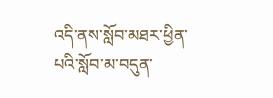འདི་ནས་སློབ་མཐར་ཕྱིན་པའི་སློབ་མ་བདུན་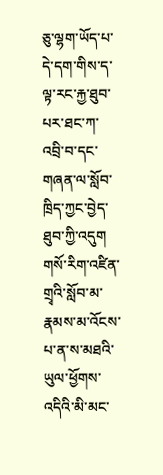ཅུ་ལྷག་ཡོད་པ་དེ་དག་གིས་ད་ལྟ་རང་རྐྱ་ཐུབ་པར་ཐང་ཀ་འབྲི་བ་དང་གཞན་ལ་སློབ་ཁྲིད་ཀྱང་བྱེད་ཐུབ་ཀྱི་འདུག གསོ་རིག་འཛིན་གྲྭའི་སློབ་མ་རྣམས་མ་འོངས་པ་ན་ས་མཐའི་ཡུལ་ཕྱོགས་འདིའི་མི་མང་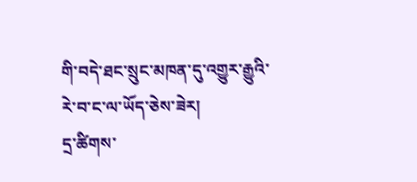གི་བདེ་ཐང་སྲུང་མཁན་དུ་འགྱུར་རྒྱུའི་རེ་བ་ང་ལ་ཡོད་ཅེས་ཟེར།
དྲ་ཚིགས་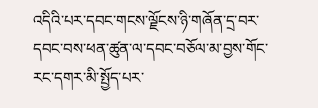འདིའི་པར་དབང་གངས་ལྗོངས་ཉི་གཞོན་དྲ་བར་དབང་བས་ཕན་ཚུན་ལ་དབང་བཅོལ་མ་བྱས་གོང་རང་དགར་མི་སྤྱོད་པར་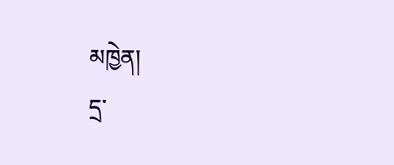མཁྱེན།
དྲ་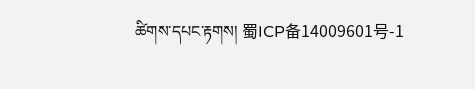ཚིགས་དཔང་རྟགས། 蜀ICP备14009601号-1